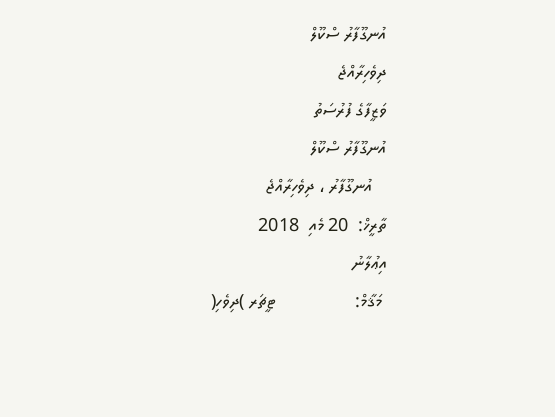އުނގޫފާރު ސްކޫލް
ދިވެހިރާއްޖެ
ވަޒީފާގެ ފުރުސަތު
އުނގޫފާރު ސްކޫލް
   އުނގޫފާރު ، ދިވެހިރާއްޖެ
ތާރީޚް:  20 މެއި  2018
އިޢުލާނު
 މަޤާމް:                 ޓީޗަރ )ދިވެހި(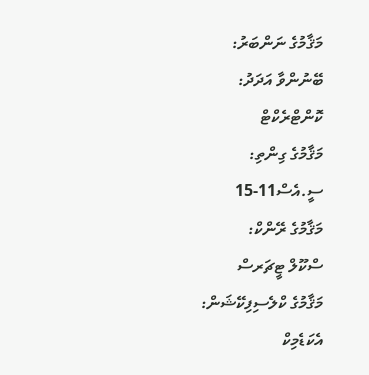މަޤާމުގެ ނަންބަރު:
ބޭނުންވާ އަދަދު:
ކޮންޓްރެކްޓް
މަޤާމުގެ ގިންތި:
ސީ.އެސް11-15
މަޤާމުގެ ރޭންކް:
ސްކޫލް ޓީޗަރސް
މަޤާމުގެ ކްލެސިފިކޭޝަން:
އެކަޑެމިކް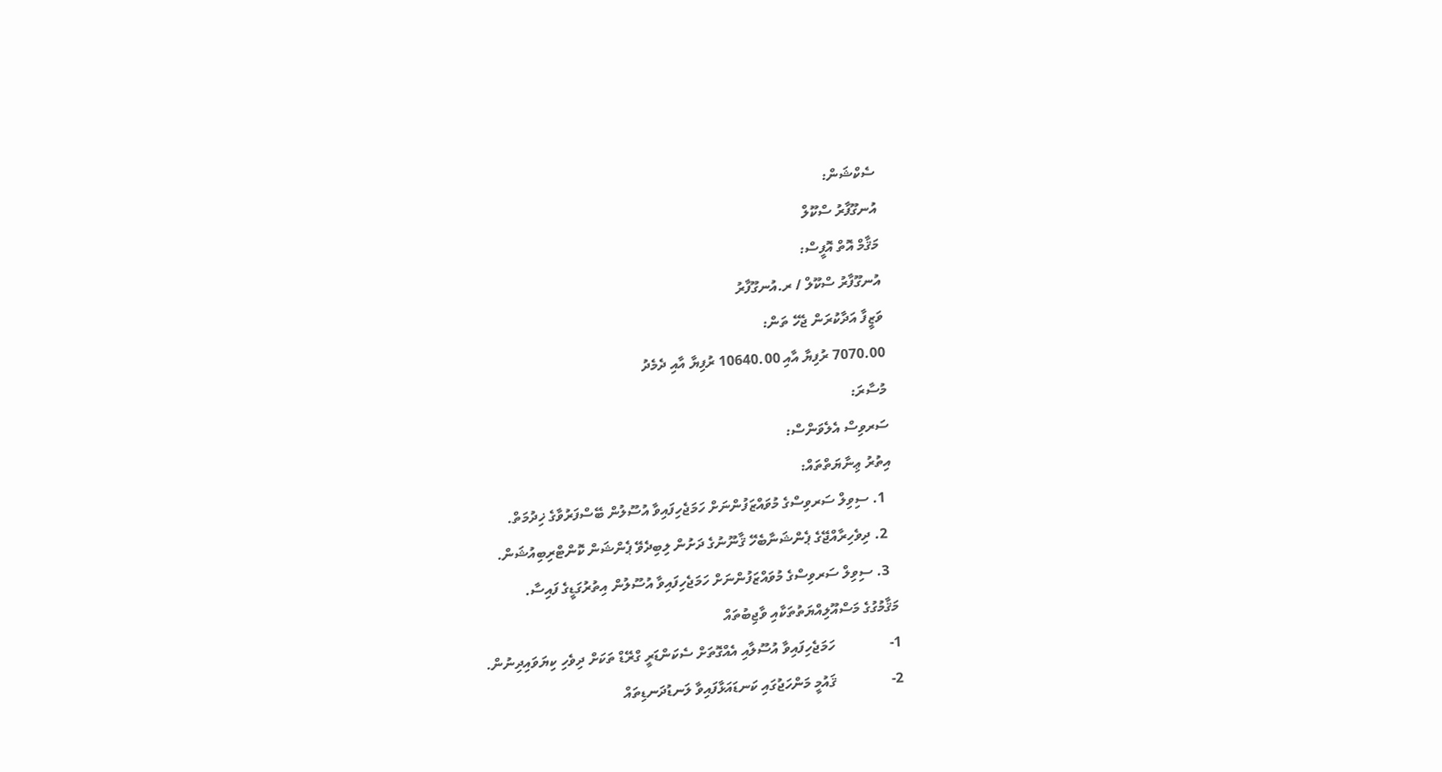ސެކްޝަން:
އުނގޫފާރު ސްކޫލް
މަޤާމް އޮތް އޮފީސް:
އުނގޫފާރު ސްކޫލް / ރ.އުނގޫފާރު
ވަޒީފާ އަދާކުރަން ޖެހޭ ތަން:
7070.00 ރުފިޔާ އާއި 10640.00 ރުފިޔާ އާއި ދެމެދު
މުސާރަ:
ސަރވިސް އެލެވަންސް:
އިތުރު ޢިނާޔަތްތައް:
  1. ސިވިލް ސަރވިސްގެ މުވައްޒަފުންނަށް ހަމަޖެހިފައިވާ އުސޫލުން ބޭސްފަރުވާގެ ޚިދުމަތް.
  2. ދިވެހިރާއްޖޭގެ ޕެންޝަނާބެހޭ ޤާނޫނުގެ ދަށުން ލިބިދެވޭ ޕެންޝަން ކޮންޓްރިބިއުޝަން.
  3. ސިވިލް ސަރވިސްގެ މުވައްޒަފުންނަށް ހަމަޖެހިފައިވާ އުސޫލުން އިތުރުގަޑީގެ ފައިސާ.
މަޤާމުގުގެ މަސްއޫލިއްޔަތުތަކާއި ވާޖިބުތައް
1-               ހަމަޖެހިފައިވާ އުސޫލާއި އެއްގޮތަށް ސެކަންޑަރީ ގްރޭޑް ތަކަށް ދިވެހި ކިޔަވައިދިނުން.
2-               ޤައުމީ މަންހަޖުގައި ކަނޑައަޅާފައިވާ ލަނޑުދަނޑިތައް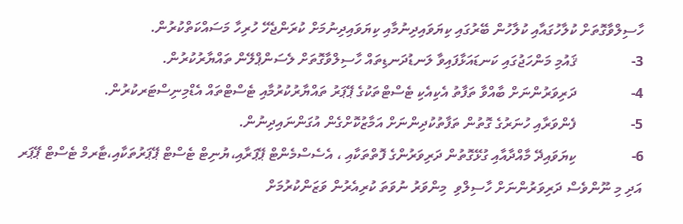ހާސިލްވާގޮތަށް ކުލާހުގައާއި ކުލާހުން ބޭރުގައި ކިޔަވައިދިނުމާއި ކިޔަވައިދިނުމަށް ކުރަންޖެހޭ ހުރިހާ މަސައްކަތްކުރުން.
3-               ޤައުމި މަންހަޖުގައި ކަނޑައަޅާފައިވާ ލަނޑުދަނޑިތައް ހާސިލްވާގޮތަށް ލެސަންޕްލޭން ތައްޔާރުކުރުން.
4-               ދަރިވަރުންނަށް ބާއްވާ ތަފާތު އެކިއެކި ޓެސްޓްތަކުގެ ޕޭޕަރު ތައްޔާރުކުރުމާއި ޓެސްޓްތައް އެޑްމިނިސްޓަރކުރުން.
5-               ފެންވަރާއި ހުނަރުގެ ގޮތުން ތަފާތުކުދިންނަށް އަމާޒުކޮށްގެން އުގަންނައިދިނުން.
6-               ކިޔަވައިދޭ މާއްދާއާއި ގުޅޭގޮތުން ދަރިވަރުންގެ ފޮތްތަކާއި ، އެސެސްމެންޓް ޕޭޕަރާއި،ޔުނިޓް ޓެސްޓް ޕޭޕަރުތަކާއި،ޓާރމް ޓެސްޓް ޕޭޕަރ އަދި މި ނޫންވެސް ދަރިވަރުންނަށް ހާސިލްވި  މިންވަރު ނުވަތަ ކުރިއެރުން ވަޒަންކުރުމަށް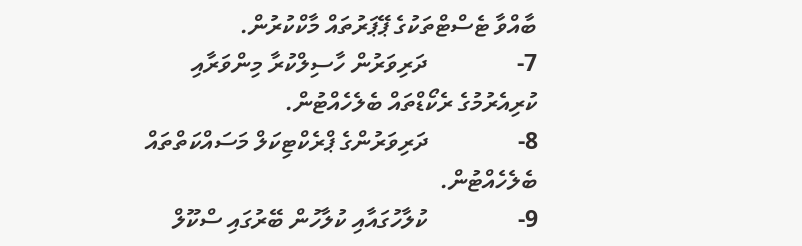ބާއްވާ ޓެސްޓްތަކުގެ ޕޭޕަރުތައް މާކްކުރުން.
7-               ދަރިވަރުން ހާސިލްކުރާ މިންވަރާއި ކުރިއެރުމުގެ ރެކޯޑްތައް ބެލެހެއްޓުން.
8-               ދަރިވަރުންގެ ޕްރެކްޓިކަލް މަސައްކަތްތައް ބެލެހެއްޓުން.
9-               ކުލާހުގައާއި ކުލާހުން ބޭރުގައި ސްކޫލް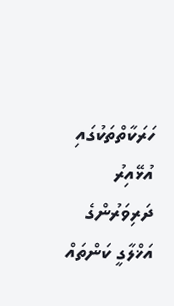ހަރަކާތްތަކުގައި އުޅޭއިރު ދަރިވަރުންގެ އަޚްލާގީ ކަންތައް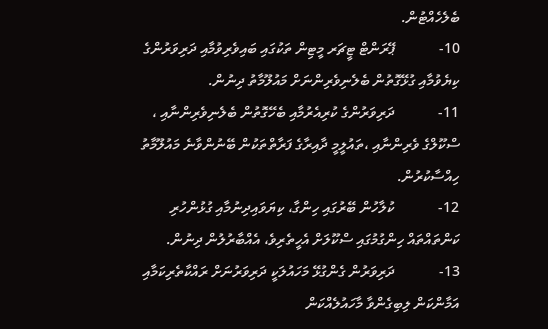ބެލެހެއްޓުން.
10-            ޕޭރަންޓް ޓީޗަރ މީޓިން ތަކުގައި ބައިވެރިވުމާއި ދަރިވަރުންގެ ކިޔެވުމާއި ގުޅޭގޮތުން ބެލެނިވެރިންނަށް މައުލޫމާތު ދިނުން.
11-            ދަރިވަރުންގެ ކުރިއެރުމާއި ބެހޭގޮތުން ބެލެނިވެރިންނާއި ، ސްކޫލްގެ ވެރިންނާއި ،ތައުލީމީ ދާއިރާގެ ފަރާތްތަކުން ބޭނުންވާނެ މައުލޫމާތު ހިއްސާކުރުން.
12-            ކުލާހުން ބޭރުގައި ހިންގާ، ކިޔަވައިދިނުމާއި ގުޅުންހުރި ކަންތައްތައް ހިންގުމުގައި ސްކޫލަށް އެހީތެރިވެ، އެއްބާރުލުން ދިނުން.
13-            ދަރިވަރުން ގެންގުޅޭ މަހައުލަކީ ދަރިވަރުނަށް ރައްކާތެރިކަމާއި އަމާންކަން ލިބިގެންވާ މާހައުލެއްކަން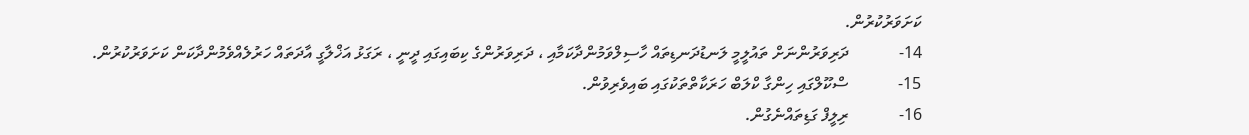ކަށަވަރުކުރުން.
14-            ދަރިވަރުންނަށް ތައުލީމީ ލަނޑުދަނޑިތައް ހާސިލްވަމުންދާކަމާއި ، ދަރިވަރުންގެ ކިބައިގައި ދީނީ ، ރަގަޅު އަޚްލާގީ އާދަތައް ހަރުލެއްވެމުންދާކަން ކަށަވަރުކުރުން.
15-            ސްކޫލްގައި ހިންގާ ކްލަބް ހަރަކާތްތަކުގައި ބައިވެރިވުން.
16-            ރިލީފް ގަޑިތައްނެގުން.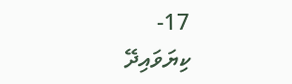17-            ކިޔަވައިދޭ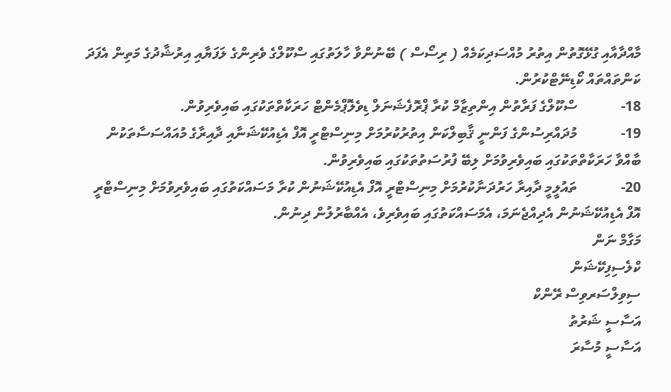މާއްދާއާއި ގުޅޭގޮތުން އިތުރު މުއްސަދިކަމެއް ( ރިސޯސް ) ބޭނުންވާ ހާލަތުގައި ސްކޫލްގެ ވެރިންގެ ލަފަޔާއި އިރުޝާދުގެ މަތިން އެފަދަ ކަންތައްތައް ކޯޑިނޭޓްކުރުން.
18-            ސްކޫލްގެ ފަރާތުން އިންތިޒާމް ކުރާ ޕްރޮފެޝަނަލް ޑިވެލޮޕްމެންޓް ހަރަކާތްތަކުގައި ބައިވެރިވުން.
19-            މުދައްރިސުންގެ ފަންނީ ޤާބިލްކަން އިތުރުކުރުމަށް މިނިސްޓްރީ އޮފް އެޑިއުކޭޝަނާއި ދާއިރާގެ މުއައްސަސާތަކުން ބާއްވާ ހަރަކާތްތަކުގައި ބައިވެރިވުމަށް ލިބޭ ފުރުސަތުތަކުގައި ބައިވެރިވުން.
20-            ތައުލީމީ ދާއިރާ ހަރުދަނާކުރުމަށް މިނިސްޓްރީ އޮފް އެޑިއުކޭޝަނުން ކުރާ މަސައްކަތުގައި ބައިވެރިވުމަށް މިނިސްޓްރީ އޮފް އެޑިއުކޭޝަނުން އެދިއްޖެނަމަ، އެމަސައްކަތުގައި ބައިވެރިވެ، އެއްބާރުލުން ދިނުން.
މަގާމް ނަން
ކްލެސިފިކޭޝަން
ސިވިލްސަރވިސް ރޭންކް
އަސާސީ ޝަރުތު
އަސާސީ މުސާރަ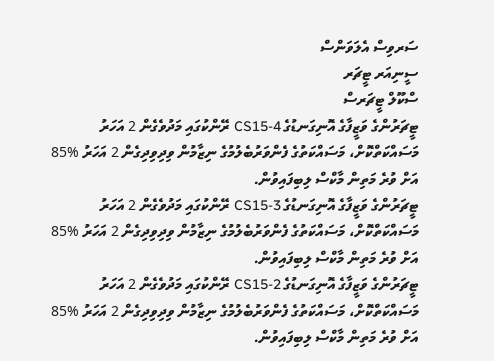ސަރވިސް އެލަވަންސް
ސީނިއަރ ޓީޗަރ
ސްކޫލް ޓީޗަރސް
ޓީޗަރުންގެ ވަޒީފާގެ އޮނިގަނޑުގެ CS15-4 ރޭންކުގައި މަދުވެގެން 2 އަހަރު މަސައްކަތްކޮށް، މަސައްކަތުގެ ފެންވަރުބެލުމުގެ ނިޒާމުން ވިދިވިދިގެން 2 އަހަރު %85 އަށް ވުރެ މަތިން މާކްސް ލިބިފައިވުން.
ޓީޗަރުންގެ ވަޒީފާގެ އޮނިގަނޑުގެ CS15-3 ރޭންކުގައި މަދުވެގެން 2 އަހަރު މަސައްކަތްކޮށް، މަސައްކަތުގެ ފެންވަރުބެލުމުގެ ނިޒާމުން ވިދިވިދިގެން 2 އަހަރު %85 އަށް ވުރެ މަތިން މާކްސް ލިބިފައިވުން.
ޓީޗަރުންގެ ވަޒީފާގެ އޮނިގަނޑުގެ CS15-2 ރޭންކުގައި މަދުވެގެން 2 އަހަރު މަސައްކަތްކޮށް، މަސައްކަތުގެ ފެންވަރުބެލުމުގެ ނިޒާމުން ވިދިވިދިގެން 2 އަހަރު %85 އަށް ވުރެ މަތިން މާކްސް ލިބިފައިވުން.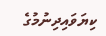ކިޔަވައިދިނުމުގެ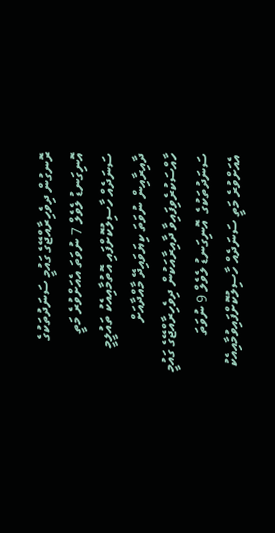ރޮނގުން ދިވެހިރާއްޖޭގެ ގައުމީ ސަނަދުތަކުގެ އޮނިގަނޑު ލެވެލް 7 ނުވަތަ އެއަށްވުރެ މަތީ ސަނަދެއް ހާސިލުކޮށްފައި އޮތުމާއިއެކު ތައުލީމީ ދާއިރާއިން ނުވަތަ ކިޔަވައިދޭ މާއްދާއަށް ހާއްސަކުރެވިފައިވާ ދާއިރާއަކުން ދިވެހިރާއްޖޭގެ ގައުމީ ސަނަދުތަކުގެ  އޮނިގަނޑު ލެވެލް 9 ނުވަތަ އެއަށްވުރެ މަތީ ސަނަދެއް ހާސިލުކޮށްފައިވުމާއިއެކު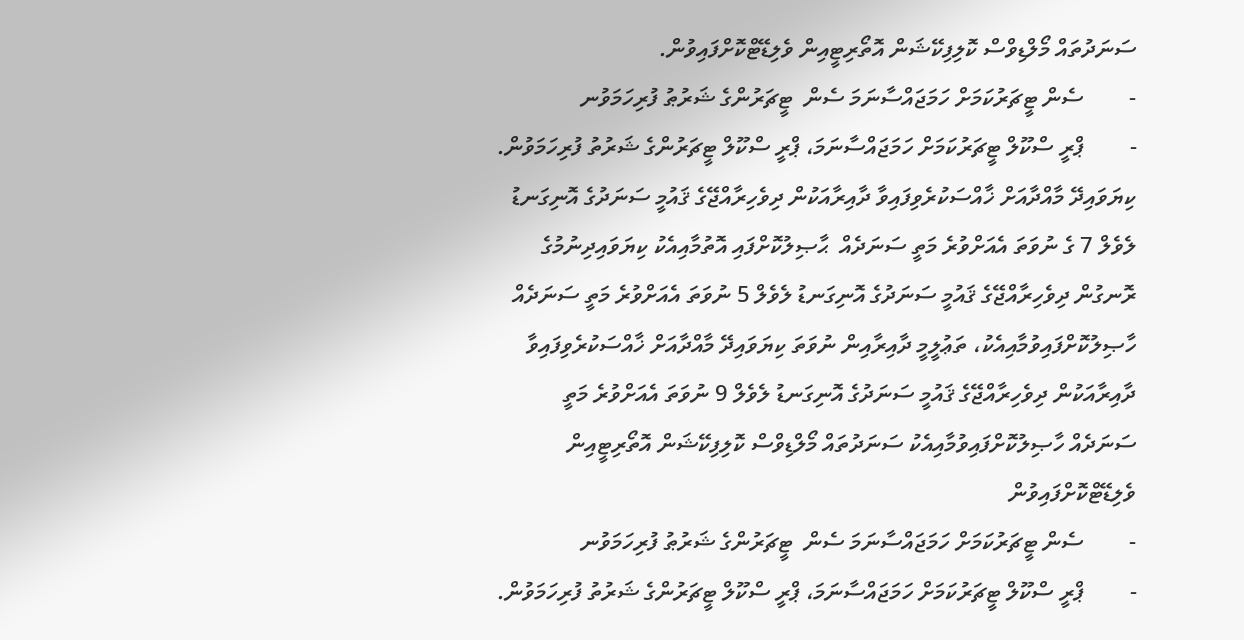ސަނަދުތައް މޯލްޑިވްސް ކޮލިފިކޭޝަން އޮތޯރިޓީއިން ވެލިޑޭޓްކޮށްފައިވުން.
-        ސެން ޓީޗަރުކަމަށް ހަމަޖައްސާނަމަ ސެން  ޓީޗަރުންގެ ޝަރުޠު ފުރިހަމަވުނ
-        ޕްރީ ސްކޫލް ޓީޗަރުކަމަށް ހަމަޖައްސާނަމަ، ޕްރީ ސްކޫލް ޓީޗަރުންގެ ޝަރުތު ފުރިހަމަވުން.
ކިޔަވައިދޭ މާއްދާއަށް ޚާއްސަކުރެވިފައިވާ ދާއިރާއަކުން ދިވެހިރާއްޖޭގެ ޤައުމީ ސަނަދުގެ އޮނިގަނޑު ލެވެލް 7 ގެ ނުވަތަ އެއަށްވުރެ މަތީ ސަނަދެއް  ޙާޞިލުކޮށްފައި އޮތުމާއިއެކު ކިޔަވައިދިނުމުގެ ރޮނގުން ދިވެހިރާއްޖޭގެ ޤައުމީ ސަނަދުގެ އޮނިގަނޑު ލެވެލް 5 ނުވަތަ އެއަށްވުރެ މަތީ ސަނަދެއް ހާޞިލުކޮށްފައިވުމާއިއެކު، ތަޢުލީމީ ދާއިރާއިން ނުވަތަ ކިޔަވައިދޭ މާއްދާއަށް ޚާއްސަކުރެވިފައިވާ ދާއިރާއަކުން ދިވެހިރާއްޖޭގެ ޤައުމީ ސަނަދުގެ އޮނިގަނޑު ލެވެލް 9 ނުވަތަ އެއަށްވުރެ މަތީ ސަނަދެއް ހާޞިލުކޮށްފައިވުމާއިއެކު ސަނަދުތައް މޯލްޑިވްސް ކޮލިފިކޭޝަން އޮތޯރިޓީއިން ވެލިޑޭޓްކޮށްފައިވުން
-        ސެން ޓީޗަރުކަމަށް ހަމަޖައްސާނަމަ ސެން  ޓީޗަރުންގެ ޝަރުޠު ފުރިހަމަވުނ
-        ޕްރީ ސްކޫލް ޓީޗަރުކަމަށް ހަމަޖައްސާނަމަ، ޕްރީ ސްކޫލް ޓީޗަރުންގެ ޝަރުތު ފުރިހަމަވުން.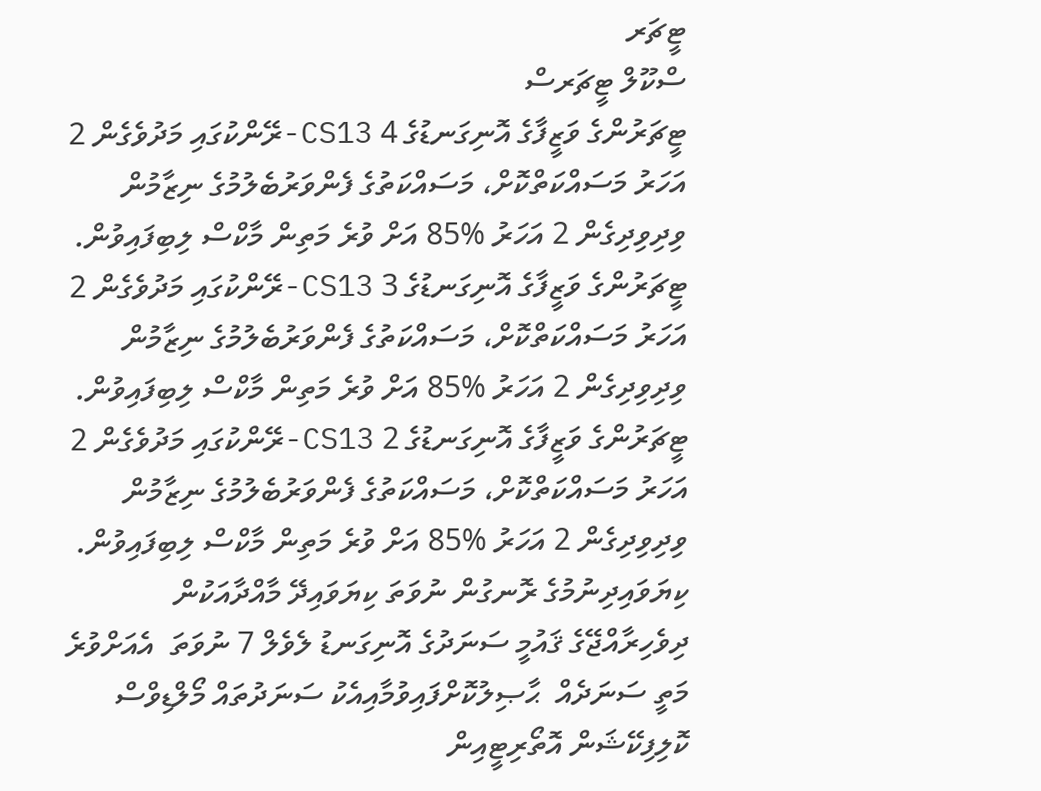ޓީޗަރ
ސްކޫލް ޓީޗަރސް
ޓީޗަރުންގެ ވަޒީފާގެ އޮނިގަނޑުގެ 4 CS13-ރޭންކުގައި މަދުވެގެން 2 އަހަރު މަސައްކަތްކޮށް، މަސައްކަތުގެ ފެންވަރުބެލުމުގެ ނިޒާމުން ވިދިވިދިގެން 2 އަހަރު %85 އަށް ވުރެ މަތިން މާކްސް ލިބިފައިވުން.
ޓީޗަރުންގެ ވަޒީފާގެ އޮނިގަނޑުގެ 3 CS13-ރޭންކުގައި މަދުވެގެން 2 އަހަރު މަސައްކަތްކޮށް، މަސައްކަތުގެ ފެންވަރުބެލުމުގެ ނިޒާމުން ވިދިވިދިގެން 2 އަހަރު %85 އަށް ވުރެ މަތިން މާކްސް ލިބިފައިވުން.
ޓީޗަރުންގެ ވަޒީފާގެ އޮނިގަނޑުގެ 2 CS13-ރޭންކުގައި މަދުވެގެން 2 އަހަރު މަސައްކަތްކޮށް، މަސައްކަތުގެ ފެންވަރުބެލުމުގެ ނިޒާމުން ވިދިވިދިގެން 2 އަހަރު %85 އަށް ވުރެ މަތިން މާކްސް ލިބިފައިވުން.
ކިޔަވައިދިނުމުގެ ރޮނގުން ނުވަތަ ކިޔަވައިދޭ މާއްދާއަކުން ދިވެހިރާއްޖޭގެ ޤައުމީ ސަނަދުގެ އޮނިގަނޑު ލެވެލް 7 ނުވަތަ  އެއަށްވުރެ މަތީ ސަނަދެއް  ޙާޞިލުކޮށްފައިވުމާއިއެކު ސަނަދުތައް މޯލްޑިވްސް ކޮލިފިކޭޝަން އޮތޯރިޓީއިން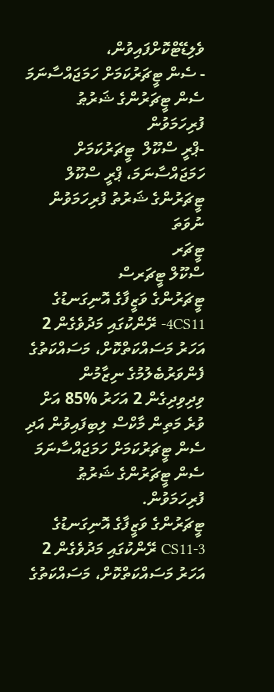ވެލިޑޭޓްކޮށްފައިވުން،
- ސެން ޓީޗަރުކަމަށް ހަމަޖައްސާނަމަ ސެން ޓީޗަރުންގެ ޝަރުޠު ފުރިހަމަވުން
-ޕްރީ ސްކޫލް  ޓީޗަރުކަމަށް ހަމަޖައްސާނަމަ، ޕްރީ ސްކޫލް ޓީޗަރުންގެ ޝަރުތު ފުރިހަމަވުން ނުވަތަ
ޓީޗަރ
ސްކޫލް ޓީޗަރސް
ޓީޗަރުންގެ ވަޒީފާގެ އޮނިގަނޑުގެ 4CS11- ރޭންކުގައި މަދުވެގެން 2 އަހަރު މަސައްކަތްކޮށް، މަސައްކަތުގެ ފެންވަރުބެލުމުގެ ނިޒާމުން ވިދިވިދިގެން 2 އަހަރު %85 އަށް ވުރެ މަތިން މާކްސް ލިބިފައިވުން އަދި ސެން ޓީޗަރުކަމަށް ހަމަޖައްސާނަމަ ސެން ޓީޗަރުންގެ ޝަރުޠު ފުރިހަމަވުން.
ޓީޗަރުންގެ ވަޒީފާގެ އޮނިގަނޑުގެ CS11-3 ރޭންކުގައި މަދުވެގެން 2 އަހަރު މަސައްކަތްކޮށް، މަސައްކަތުގެ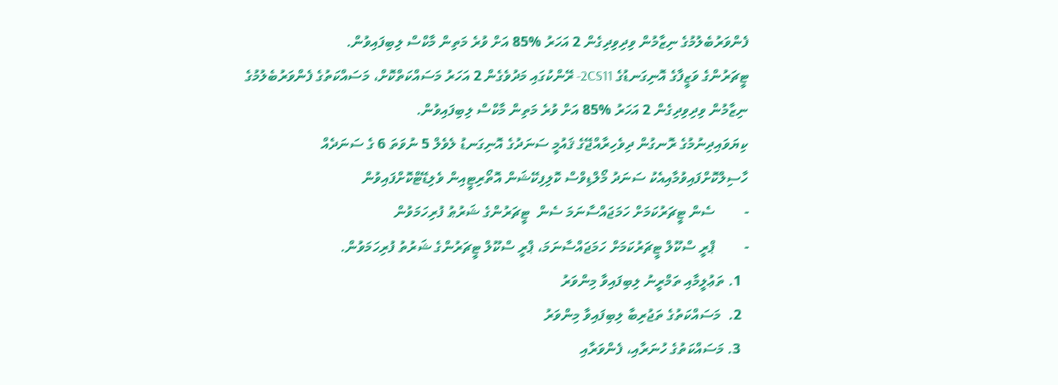ފެންވަރުބެލުމުގެ ނިޒާމުން ވިދިވިދިގެން 2 އަހަރު %85 އަށް ވުރެ މަތިން މާކްސް ލިބިފައިވުން.
ޓީޗަރުންގެ ވަޒީފާގެ އޮނިގަނޑުގެ 2CS11- ރޭންކުގައި މަދުވެގެން 2 އަހަރު މަސައްކަތްކޮށް، މަސައްކަތުގެ ފެންވަރުބެލުމުގެ ނިޒާމުން ވިދިވިދިގެން 2 އަހަރު %85 އަށް ވުރެ މަތިން މާކްސް ލިބިފައިވުން.
ކިޔަވައިދިނުމުގެ ރޮނގުން ދިވެހިރާއްޖޭގެ ޤައުމީ ސަނަދުގެ އޮނިގަނޑު ލެވެލް 5 ނުވަތަ 6 ގެ ސަނަދެއް  ހާސިލްކޮށްފައިވުމާއިއެކު ސަނަދު މޯލްޑިވްސް ކޮލިފިކޭޝަން އޮތޯރިޓީއިން ވެލިޑޭޓްކޮށްފައިވުން
-        ސެން ޓީޗަރުކަމަށް ހަމަޖައްސާނަމަ ސެން  ޓީޗަރުންގެ ޝަރުޠު ފުރިހަމަވުން
-        ޕްރީ ސްކޫލް ޓީޗަރުކަމަށް ހަމަޖައްސާނަމަ، ޕްރީ ސްކޫލް ޓީޗަރުންގެ ޝަރުތު ފުރިހަމަވުން.
  1. ތަޢުލީމާއި ތަމްރީނު ލިބިފައިވާ މިންވަރު
  2.  މަސައްކަތުގެ ތަޖުރިބާ ލިބިފައިވާ މިންވަރު
  3. މަސައްކަތުގެ ހުނަރާއި، ފެންވަރާއި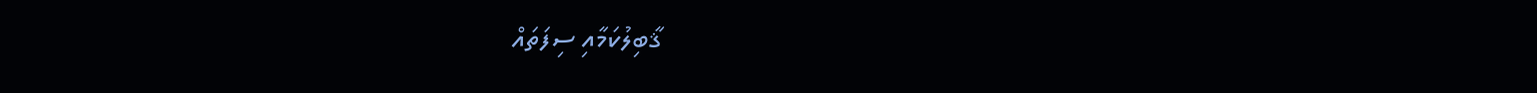ޤާބިލުކަމާއި ސިފަތައް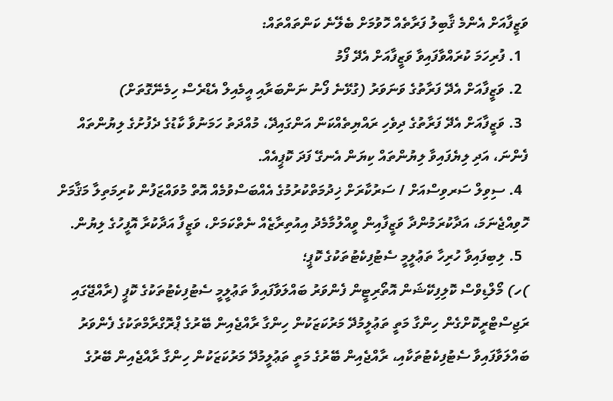ވަޒީފާއަށް އެންމެ ޤާބިލު ފަރާތެއް ހޮވުމަށް ބެލޭނެ ކަންތައްތައް:
  1. ފުރިހަމަ ކުރައްވާފައިވާ ވަޒީފާއަށް އެދޭ ފޯމު
  2. ވަޒީފާއަށް އެދޭ ފަރާތުގެ ވަނަވަރު (ގުޅޭނެ ފޯނު ނަންބަރާއި އީމެއިލް އެޑްރެސް ހިމެނޭގޮތަށް)
  3. ވަޒީފާއަށް އެދޭ ފަރާތުގެ ދިވެހި ރައްޔިތެއްކަން އަންގައިދޭ، މުއްދަތު ހަމަނުވާ ކާޑުގެ ދެފުށުގެ ލިޔުންތައް ފެންނަ، އަދި ލިޔެފައިވާ ލިޔުންތައް ކިޔަން އެނގޭ ފަދަ ކޮޕީއެއް.
  4. ސިވިލް ސަރވިސްއަށް / ސަރުކާރަށް ޚިދުމަތްކުރުމުގެ އެއްބަސްވުމެއް އޮތް މުވައްޒަފުން ކުރިމަތިލާ މަޤާމަށް ހޮވިއްޖެނަމަ، އަދާކުރަމުންދާ ވަޒީފާއިން ވީއްލުމާމެދު އިއުތިރާޒެއް ނެތްކަމަށް، ވަޒީފާ އަދާކުރާ އޮފީހުގެ ލިޔުން.
  5. ލިބިފައިވާ ހުރިހާ ތަޢުލީމީ ސެޓުފިކެޓުތަކުގެ ކޮޕީ؛
)ހ) މޯލްޑިވްސް ކޮލިފިކޭޝަން އޮތޯރިޓީން ފެންވަރު ބައްލަވާފައިވާ ތަޢުލީމީ ސެޓުފިކެޓުތަކުގެ ކޮޕީ (ރާއްޖޭގައި ރަޖިސްޓްރީކޮށްގެން ހިންގާ މަތީ ތަޢުލީމުދޭ މަރުކަޒަކުން ހިންގާ ރާއްޖެއިން ބޭރުގެ ޕްރޮގްރާމްތަކުގެ ފެންވަރު ބައްލަވާފައިވާ ސެޓުފިކެޓުތަކާއި، ރާއްޖެއިން ބޭރުގެ މަތީ ތަޢުލީމުދޭ މަރުކަޒަކުން ހިންގާ ރާއްޖެއިން ބޭރުގެ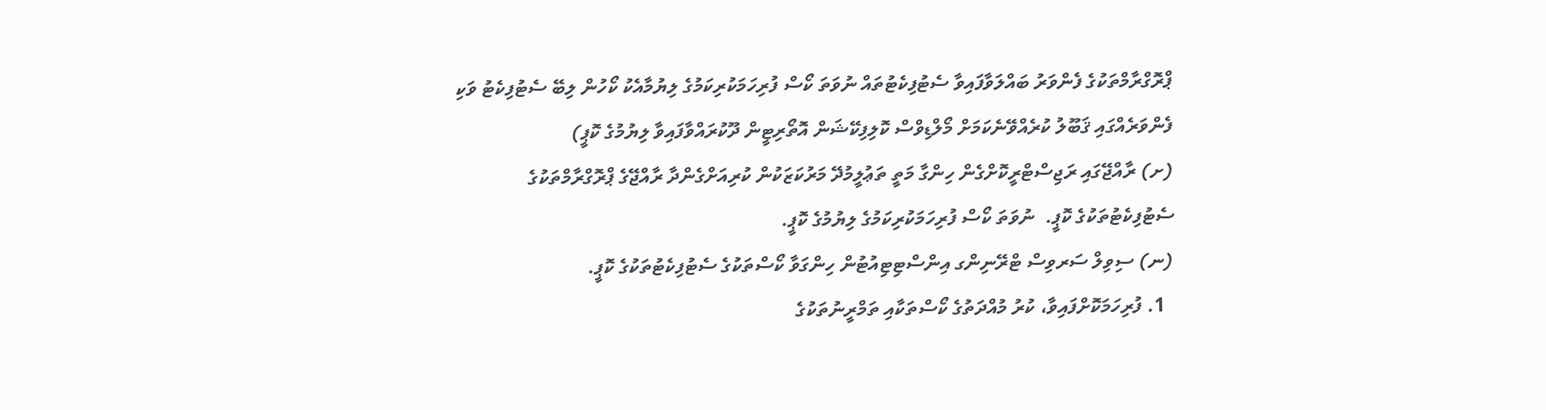ޕްރޮގްރާމްތަކުގެ ފެންވަރު ބައްލަވާފައިވާ ސެޓުފިކެޓުތައް ނުވަތަ ކޯސް ފުރިހަމަކުރިކަމުގެ ލިޔުމާއެކު ކޯހުން ލިބޭ ސެޓުފިކެޓު ވަކި ފެންވަރެއްގައި ޤަބޫލު ކުރެއްވޭނެކަމަށް މޯލްޑިވްސް ކޮލިފިކޭޝަން އޮތޯރިޓީން ދޫކުރައްވާފައިވާ ލިޔުމުގެ ކޮޕީ)
(ށ) ރާއްޖޭގައި ރަޖިސްޓްރީކޮށްގެން ހިންގާ މަތީ ތަޢުލީމުދޭ މަރުކަޒަކުން ކުރިއަށްގެންދާ ރާއްޖޭގެ ޕްރޮގްރާމްތަކުގެ ސެޓުފިކެޓުތަކުގެ ކޮޕީ.  ނުވަތަ ކޯސް ފުރިހަމަކުރިކަމުގެ ލިޔުމުގެ ކޮޕީ.
(ނ) ސިވިލް ސަރވިސް ޓްރޭނިންގ އިންސްޓިޓިއުޓުން ހިންގަވާ ކޯސްތަކުގެ ސެޓުފިކެޓުތަކުގެ ކޮޕީ.
  1. ފުރިހަމަކޮށްފައިވާ، ކުރު މުއްދަތުގެ ކޯސްތަކާއި ތަމްރީނުތަކުގެ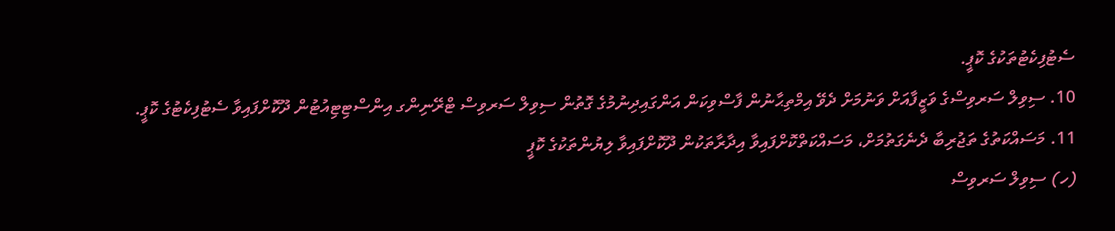ސެޓުފިކެޓުތަކުގެ ކޮޕީ.
10. ސިވިލް ސަރވިސްގެ ވަޒީފާއަށް ވަނުމަށް ދެވޭ އިމްތިޙާނުން ފާސްވިކަން އަންގައިދިނުމުގެ ގޮތުން ސިވިލް ސަރވިސް ޓްރޭނިންގ އިންސްޓިޓިއުޓުން ދޫކޮށްފައިވާ ސެޓުފިކެޓުގެ ކޮޕީ.
11. މަސައްކަތުގެ ތަޖުރިބާ ދެނެގަތުމަށް، މަސައްކަތްކޮށްފައިވާ އިދާރާތަކުން ދޫކޮށްފައިވާ ލިޔުންތަކުގެ ކޮޕީ
(ހ) ސިވިލް ސަރވިސް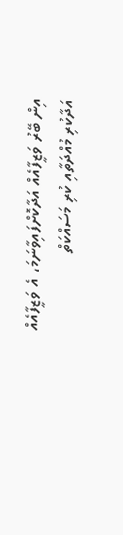އިން ބޭރު ވަޒީފާއެއް އަދާކޮށްފައިވާނަމަ، އެ ވަޒީފާއެއް އަދާކުރި މުއްދަތާއި ކުރި މަސައްކަތް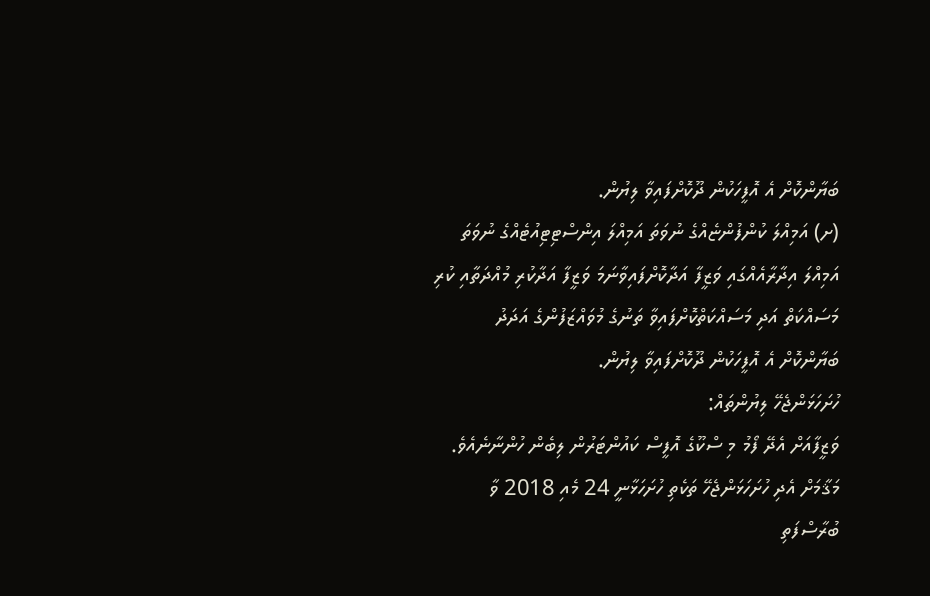ބަޔާންކޮށް އެ އޮފީހަކުން ދޫކޮށްފައިވާ ލިޔުން.
(ށ) އަމިއްލަ ކުންފުންޏެއްގެ ނުވަތަ އަމިއްލަ އިންސްޓިޓިއުޓެއްގެ ނުވަތަ އަމިއްލަ އިދާރާއެއްގައި ވަޒީފާ އަދާކޮށްފައިވާނަމަ ވަޒީފާ އަދާކުރި މުއްދަތާއި ކުރި މަސައްކަތް އަދި މަސައްކަތްކޮށްފައިވާ ތަނުގެ މުވައްޒަފުންގެ އަދަދު ބަޔާންކޮށް އެ އޮފީހަކުން ދޫކޮށްފައިވާ ލިޔުން.
ހުށަހަޅަންޖެހޭ ލިޔުންތައް:
ވަޒީފާއަށް އެދޭ ފޯމު މި ސްކޫގެ އޮފީސް ކައުންޓަރުން ލިބެން ހުންނާނެއެވެ. މަޤާމަށް އެދި ހުށަހަޅަންޖެހޭ ތަކެތި ހުށަހަޅާނީ 24 މެއި 2018 ވާ  ބުރާސްފަތި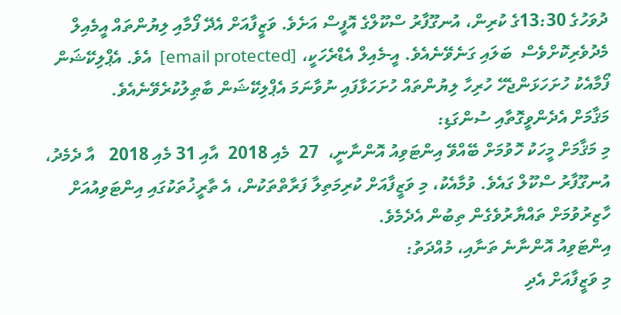ދުވަހުގެ 13:30ގެ ކުރިން، އުނގޫފާރު ސްކޫލްގެ އޮފީސް އަށެވެ. ވަޒީފާއަށް އެދޭ ފޯމާއި ލިޔުންތައް އީމެއިލް މެދުވެރިކޮށްވެސް  ބަލައި ގަނެވޭނެއެވެ. އީ-މެއިލް އެޑްރެހަކީ، [email protected]  އެވެ. އެޕްލިކޭޝަން ފޯމާއެކު ހުށަހަޅަންޖެހޭ ހުރިހާ ލިޔުންތައް ހުށަހަޅާފައި ނުވާނަމަ އެޕްލިކޭޝަން ބާޠިލުކުރެވޭނެއެވެ.
މަޤާމަށް އެދެންވީގޮތާއި ސުންގަޑި:
މި މަޤާމަށް މީހަކު ހޮވުމަށް ބޭއްވޭ އިންޓަވިއު އޮންނާނީ،  27  މެއި 2018  އާއި 31 މެއި 2018   އާ ދެމެދު، އުނގޫފާރު ސްކޫލް ގައެވެ. ވުމާއެކު، މި ވަޒީފާއަށް ކުރިމަތިލާ ފަރާތްތަކުން، އެ ތާރީޚުތަކުގައި އިންޓަވިއުއަށް ހާޒިރުވުމަށް ތައްޔާރުވެގެން ތިބުން އެދެމެވެ.
އިންޓަވިއު އޮންނާނެ ތަނާއި، މުއްދަތު:
މި ވަޒީފާއަށް އެދި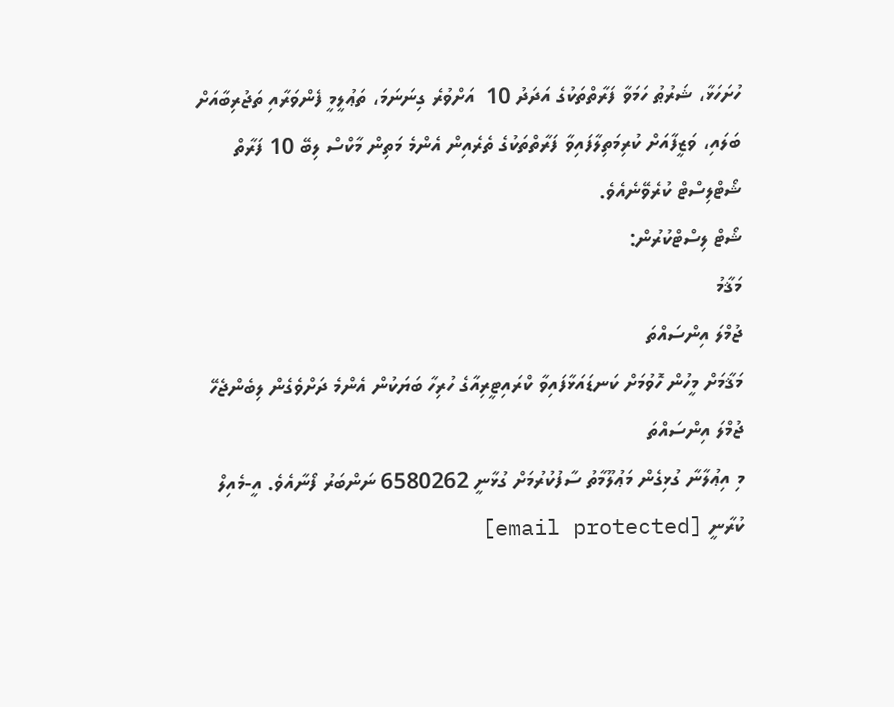ހުށަހަޅާ، ޝަރުޠު ހަމަވާ ފަރާތްތަކުގެ އަދަދު 10  އަށްވުރެ ގިނަނަމަ، ތަޢުލީމީ ފެންވަރާއި ތަޖުރިބާއަށް ބަލައި، ވަޒީފާއަށް ކުރިމަތިލާފައިވާ ފަރާތްތަކުގެ ތެރެއިން އެންމެ މަތިން މާކްސް ލިބޭ 10 ފަރާތް ޝޯޓްލިސްޓް ކުރެވޭނެއެވެ.
ޝޯޓް ލިސްޓްކުރުން:
މަޤާމު
ޖުމްލަ އިންސައްތަ
މަޤާމަށް މީހުން ހޮވުމަށް ކަނޑައަޅާފައިވާ ކްރައިޓީރިއާގެ ހުރިހާ ބަޔަކުން އެންމެ ދަށްވެގެން ލިބެންޖެހޭ ޖުމްލަ އިންސައްތަ
މި އިޢުލާނާ ގުޅިގެން މަޢުލޫމާތު ސާފުކުރުމަށް ގުޅާނީ 6580262 ނަންބަރު ފޯނާއެވެ. އީ-މެއިލް ކުރާނީ [email protected]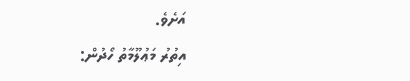އަށެވެ.
އިތުރު މަޢުލޫމާތު ހޯދުން: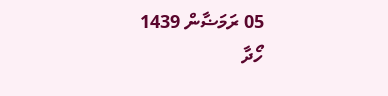05 ރަމަޟާން 1439
ހޯދާ